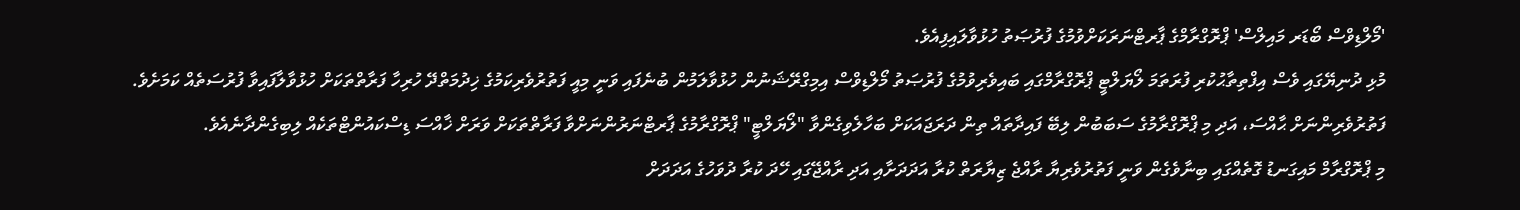'މޯލްޑިވްސް ބޯޑަރ މައިލްސް' ޕްރޮގްރާމްގެ ޕާރޓްނަރަކަށްވުމުގެ ފުރުޞަތު ހުޅުވާލައިފިއެވެ.
މުޅި ދުނިޔޭގައި ވެސް އިފްތިތާޙުކުރި ފުރަތަމަ ލޯޔަލްޓީ ޕްރޮގްރާމްގައި ބައިވެރިވުމުގެ ފުރުޞަތު މޯލްޑިވްސް އިމިގްރޭޝަނުން ހުޅުވާލަމުން ބުނެފައި ވަނީ މިއީ ފަތުރުވެރިކަމުގެ ޚިދުމަތްދޭ ހުރިހާ ފަރާތްތަކަށް ހުޅުވާލާފައިވާ ފުރުސަތެއް ކަމަށެވެ.
ފަތުރުވެރިންނަށް ޙާއްސަ، އަދި މި ޕްރޮގްރާމުގެ ސަބަބުން ލިބޭ ފައިދާތައް ތިން ދަރަޖައަކަށް ބަހާލެވިގެންވާ "ލޯޔަލްޓީ" ޕްރޮގްރާމުގެ ޕާރޓްނަރުންނަށްވާ ފަރާތްތަކަށް ވަރަށް ޚާއްސަ ޑިސްކައުންޓްތަކެއް ލިބިގެންދާނެއެވެ.
މި ޕްރޮގްރާމް މައިގަނޑު ގޮތެއްގައި ބިނާވެގެން ވަނީ ފަތުރުވެރިޔާ ރާއްޖެ ޒިޔާރަތް ކުރާ އަދަދަށާއި އަދި ރާއްޖޭގައި ހޭދަ ކުރާ ދުވަހުގެ އަދަދަށް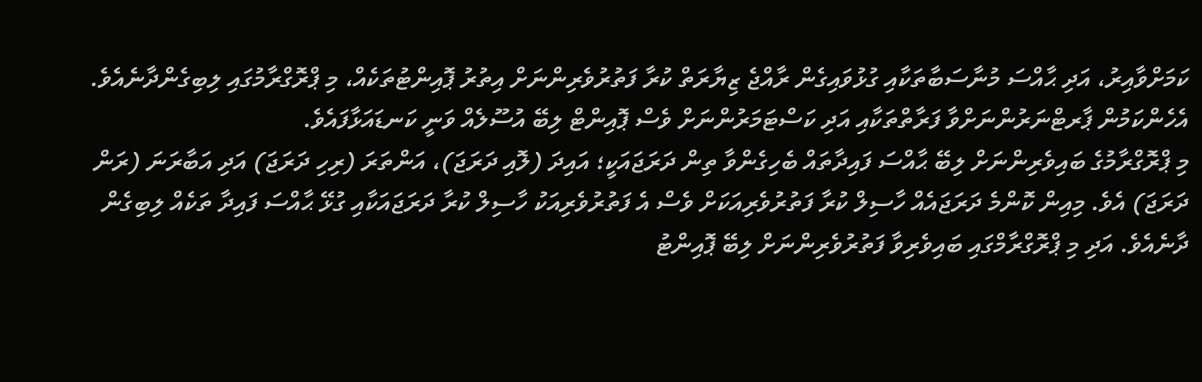ކަމަށްވާއިރު، އަދި ޙާއްސަ މުނާސަބާތަކާއި ގުޅުވައިގެން ރާއްޖެ ޒިޔާރަތް ކުރާ ފަތުރުވެރިންނަށް އިތުރު ޕޮއިންޓުތަކެއް، މި ޕްރޮގްރާމުގައި ލިބިގެންދާނެއެވެ. އެހެންކަމުން ޕާރޓްނަރުންނަށްވާ ފަރާތްތަކާއި އަދި ކަސްޓަމަރުންނަށް ވެސް ޕޮއިންޓް ލިބޭ އުސޫލެއް ވަނީ ކަނޑައަޅާފައެވެ.
މި ޕްރޮގްރާމުގެ ބައިވެރިންނަށް ލިބޭ ޙާއްސަ ފައިދާތައް ބެހިގެންވާ ތިން ދަރަޖައަކީ؛ އައިދަ (ލޮއި ދަރަޖަ)، އަންތަރަ (ރިހި ދަރަޖަ) އަދި އަބާރަނަ (ރަން ދަރަޖަ) އެވެ. މިއިން ކޮންމެ ދަރަޖައެއް ހާސިލް ކުރާ ފަތުރުވެރިއަކަށް ވެސް އެ ފަތުރުވެރިއަކު ހާސިލް ކުރާ ދަރަޖައަކާއި ގުޅޭ ޙާއްސަ ފައިދާ ތަކެއް ލިބިގެން ދާނެއެވެ. އަދި މި ޕްރޮގްރާމްގައި ބައިވެރިވާ ފަތުރުވެރިންނަށް ލިބޭ ޕޮއިންޓު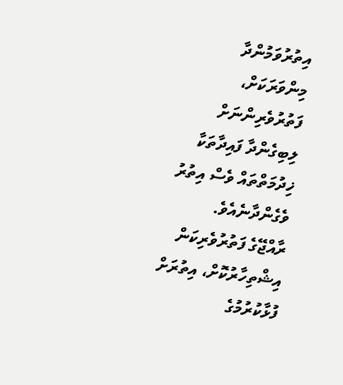އިތުރުވަމުންދާ މިންވަރަކަށް، ފަތުރުވެރިންނަށް ލިބިގެންދާ ފައިދާތަކާ ޚިދުމަތްތައް ވެސް އިތުރު ވެގެންދާނެއެވެ.
ރާއްޖޭގެ ފަތުރުވެރިކަން އިޝްތިހާރުކޮށް، އިތުރަށް ފުޅާކުރުމުގެ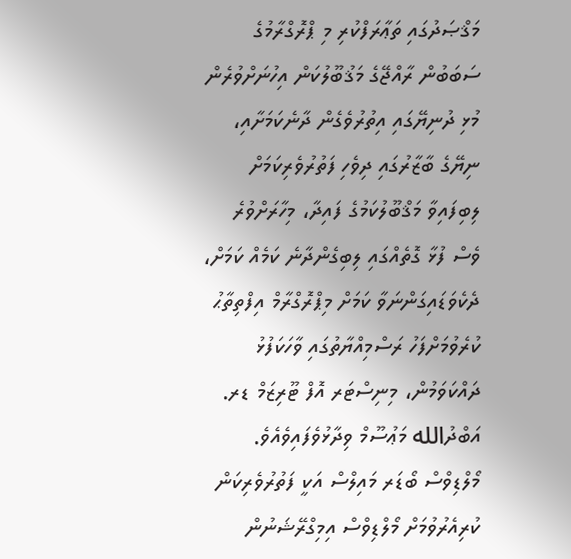މަޤްޞަދުގައި ތަޢާރަފްކުރި މި ޕްރޮގްރާމުގެ ސަބަބުން ރާއްޖޭގެ މަޤުބޫލުކަން އިހުނަށްވުރެން މުޅި ދުނިޔޭގައި އިތުރުވެގެން ދާނެކަމަށާއި، ނިޔޭގެ ބާޒާރުގައި ދިވެހި ފަތުރުވެރިކަމަށް ލިބިފައިވާ މަޤްބޫލުކަމުގެ ފައިދާ، މިހާރަށްވުރެ ވެސް ފުޅާ ގޮތެއްގައި ލިބިގެންދާނެ ކަމެއް ކަމަށް، ދެކެވަޑައިގަންނަވާ ކަމަށް މިޕްރޮގްރާމް އިފްތިތާޙު ކުރެވުމަށްފަހު ރަސްމިއްޔާތުގައި ވާހަކަފުޅު ދައްކަވަމުން، މިނިސްޓަރ އޮފް ޓޫރިޒަމް ޑރ. އަބްދުالله މަޢުސޫމް ވިދާޅުވެފައިވެއެވެ.
މޯލްޑިވްސް ބޯޑަރ މައިލްސް އަކީ ފަތުރުވެރިކަން ކުރިއެރުވުމަށް މޯލްޑިވްސް އިމިގްރޭޝަނުން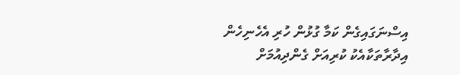އިސްނަގައިގެން ކަމާ ގުޅުން ހުރި އެހެނިހެން އިދާރާތަކާއެކު ކުރިއަށް ގެންދިއުމަށް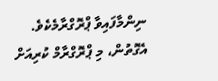ނިންމާފައިވާ ޕްރޮގްރާމެކެވެ.
އެގޮތުން، މި ޕްރޮގްރާމް ކުރިއަށް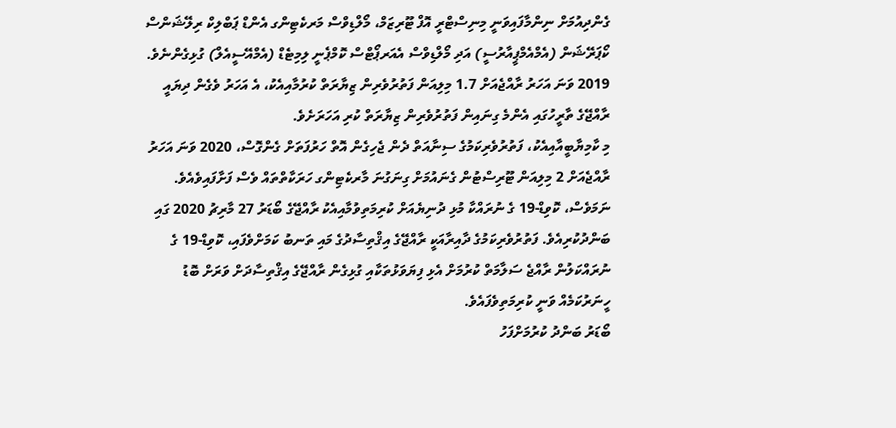ގެންދިއުމަށް ނިންމާފައިވަނީ މިނިސްޓްރީ އޮފް ޓޫރިޒަމް، މޯލްޑިވްސް މަރކެޓިންގ އެންޑް ޕަބްލިކް ރިލޭޝަންސް ކޯޕަރޭޝަން (އެމްއެމްޕީއާރުސީ) އަދި މޯލްޑިވްސް އެއަރޕޯޓްސް ކޮމްޕެނީ ލިމިޓެޑް (އެމްއޭސީއެލް) ގުޅިގެންނެވެ.
2019 ވަނަ އަހަރު ރާއްޖެއަށް 1.7 މިލިއަން ފަތުރުވެރިން ޒިޔާރަތް ކުރުމާއިއެކު، އެ އަހަރު ވެގެން ދިޔައީ ރާއްޖޭގެ ތާރީހުގައި އެންމެ ގިނައިން ފަތުރުވެރިން ޒިޔާރަތް ކުރި އަހަރަށެވެ.
މި ކާމިޔާބީއާއިއެކު، ފަތުރުވެރިކަމުގެ ސިނާއަތް ދެން ޖެހިގެން އޮތް ހަރުފަތަށް ގެންގޮސް، 2020 ވަނަ އަހަރު ރާއްޖެއަށް 2 މިލިއަން ޓޫރިސްޓުން ގެނައުމަށް ގިނަގުނަ މާރކެޓިންގ ހަރަކާތްތައް ވެސް ފަށާފައިވެއެވެ.
ނަމަވެސް، ކޮވިޑް-19 ގެ ނުރައްކާ މުޅި ދުނިޔެއަށް ކުރިމަތިވުމާއިއެކު ރާއްޖޭގެ ބޯޑަރު 27 މާރިޗު 2020 ގައި ބަންދުކުރިއެވެ. ފަތުރުވެރިކަމުގެ ދާއިރާއަކީ ރާއްޖޭގެ އިޤްތިސާދުގެ މައި ތަނބު ކަމަށްވެފައި، ކޮވިޑް-19 ގެ ނުރައްކަލުން ރާއްޖެ ސަލާމަތް ކުރުމަށް އެޅި ފިޔަވަޅުތަކާއި ގުޅިގެން ރާއްޖޭގެ އިޤްތިސާދަށް ވަރަށް ބޮޑު ހީނަރުކަމެއް ވަނީ ކުރިމަތިވެފައެވެ.
ބޯޑަރު ބަންދު ކުރުމަށްފަހު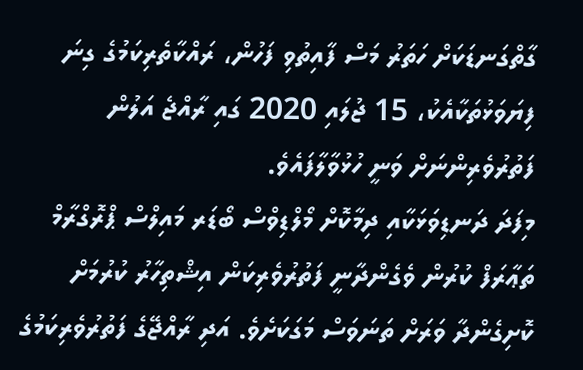ގާތްގަނޑަކަށް ހަތަރު މަސް ފާއިތުވި ފަހުން، ރައްކާތެރިކަމުގެ ގިނަ ފިޔަވަޅުތަކާއެކު، 15 ޖުލައި 2020 ގައި ރާއްޖެ އަލުން ފަތުރުވެރިންނަށް ވަނީ ހުޅުވާލާފައެވެ.
މިފަދަ ދަނޑިވަޅަކާއި ދިމާކޮށް މޯލްޑިވްސް ބޯޑަރ މައިލްސް ޕްރޮގްރާމް ތަޢާރަފް ކުރުން ވެގެންދާނީ ފަތުރުވެރިކަން އިޝްތިހާރު ކުރުމަށް ކޮށިގެންދާ ވަރަށް ތަނަވަސް މަގަކަށެވެ. އަދި ރާއްޖޭގެ ފަތުރުވެރިކަމުގެ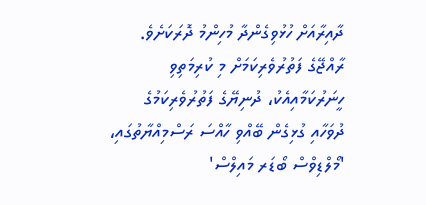ދާއިރާއަށް ހުޅުވިގެންދާ މުހިންމު ދޮރަކަށެވެ.
ރާއްޖޭގެ ފަތުރުވެރިކަމަށް މި ކުރިމަތިވި ހީނަރުކަމާއިއެކު، ދުނިޔޭގެ ފަތުރުވެރިކަމުގެ ދުވަހާއި ގުޅިގެން ބޭއްވި ހާއްސަ ރަސްމިއްޔާތުގައި، 'މޯލްޑިވްސް ބޯޑަރ މައިލްސް'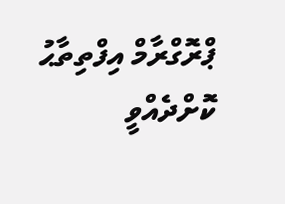ޕްރޮގްރާމް އިފްތިތާޙު ކޮށްދެއްވީ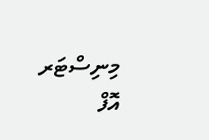މިނިސްޓަރ އޮފް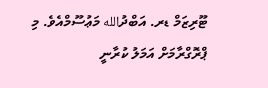ޓޫރިޒަމް ޑރ. އަބްދުالله މަޢުސޫމްއެވެ. މި ޕްރޮގްރާމަށް އަމަލު ކުރާނީ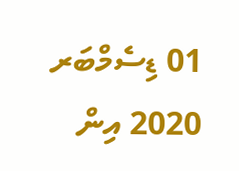01 ޑިސެމްބަރ 2020 އިން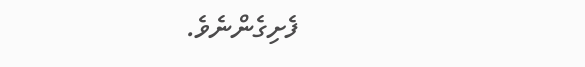ފެށިގެންނެވެ.